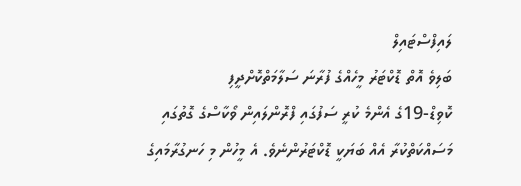ލައިފްސްޓައިލް
ބަލިވެ އޮތް ޑޮކްޓަރު މީހެއްގެ ފުރާނަ ސަލާމަތްކޮށްދީފި
ކޮވިޑް-19ގެ އެންމެ ކުރީ ސަފުގައި ފްރޮންލައިން ވޯކާސްގެ ގޮތުގައި މަސައްކަތްކުރާ އެއް ބަޔަކީ ޑޮކްޓަރުންނެވެ. އެ މީހުން މި ހަނގުރާމައިގެ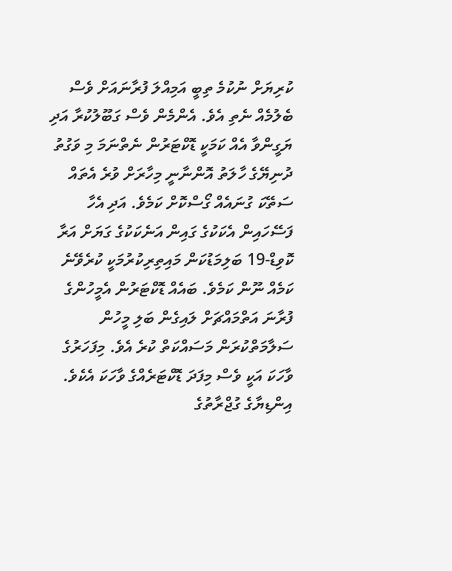ކުރިޔަށް ނުކުމެ ތިބީ އަމިއްލަ ފުރާނައަށް ވެސް ބެލުމެއް ނެތި އެވެ. އެންމެން ވެސް ގަބޫލުކުރާ އަދި ޔަގީންވާ އެއް ކަމަކީ ޑޮކްޓަރުން ނެތްނަމަ މި ވަގުތު ދުނިޔޭގެ ހާލަތު އޮންނާނީ މިހާރަށް ވުރެ އެތައް ސަތޭކަ ގުނައެއް ގޯސްކޮށް ކަމެވެ. އަދި އެހާ ފަސޭހައިން އެކަކުގެ ގައިން އަނެކަކުގެ ގަޔަށް އަރާ ކޮވިޑް-19 ބަލިމަޑުކަން މައިތިރިކުރުމަކީ ކުރެވޭނެ ކަމެއް ނޫން ކަމެވެ. ބައެއް ޑޮކްޓަރުން އެމީހުންގެ ފުރާނަ އަތްމައްޗަށް ލައިގެން ބަލި މީހުން ސަލާމަތްކުރަން މަސައްކަތް ކުރެ އެވެ. މިފަހަރުގެ ވާހަކަ އަކީ ވެސް މިފަދަ ޑޮކްޓަރެއްގެ ވާހަކަ އެކެވެ.
އިންޑިޔާގެ ގުޖްރާތުގެ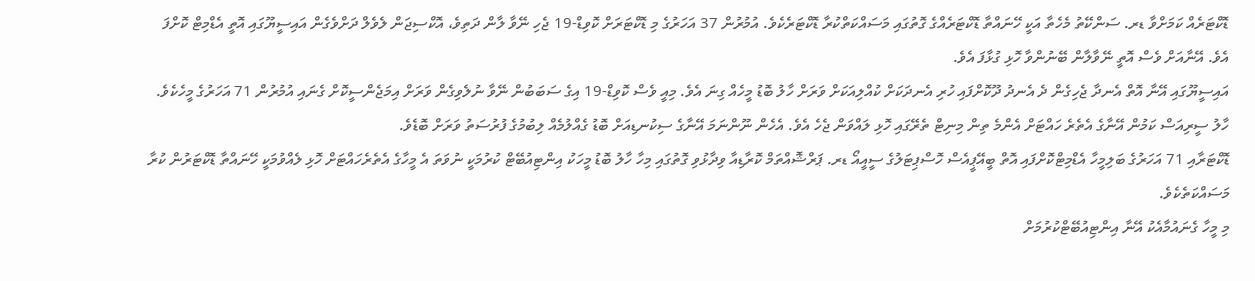ޑޮކްޓަރެއް ކަމަށްވާ ޑރ. ސަންކޭތު މެހެތާ އަކީ ހޭނައްތާ ޑޮކްޓަރެއްގެ ގޮތުގައި މަސައްކަތްކުރާ ޑޮކްޓަރެކެވެ. އުމުރުން 37 އަހަރުގެ މި ޑޮކްޓަރަށް ކޮވިޑް-19 ޖެހި ނޭވާ ލާން ދަތިވެ، އޮކްސިޖަން ލެވެލް ދަށްވެގެން އައިސީޔޫގައި އޮތީ އެޑްމިޓް ކޮށްފަ އެވެ. އޭނާއަށް ވެސް އޮތީ ނޭވާލާން ބޭނުންވާ ހޮޅި ގުޅާފަ އެވެ.
އައިސީޔޫގައި އޭނާ އޮތް އެނދާ ޖެހިގެން ދެ އެނދު ދޫކޮށްފައި ހުރި އެނދަކަށް ކުއްލިއަކަށް ވަރަށް ހާލު ބޮޑު މީހެއް ގިނަ އެވެ. މިއީ ވެސް ކޮވިޑް-19 އިގެ ސަބަބުން ނޭވާ ނުލެވިގެން ވަރަށް އިމަޖެންސީކޮށް ގެނައި އުމުރުން 71 އަހަރުގެ މީހެކެވެ. ހާލު ސީރިއަސް ކަމުން އޭނާގެ އެތެރެ ހައްޓަށް އެންމެ ތިން މިނިޓް ތެރޭގައި ހޮޅި ލައްވަން ޖެހެ އެވެ. އެހެން ނޫންނަމަ އޭނާގެ ސިކުނޑިއަށް ބޮޑު ގެއްލުމެއް ލިބުމުގެ ފުރުސަތު ވަރަށް ބޮޑެވެ.
ޑޮކްޓަރާއި 71 އަހަރުގެ ބަލިމީހާ އެޑްމިޓްކޮށްފައި އޮތް ބީއޭޕީއެސް ހޮސްޕިޓަލުގެ ސީއީއޯ ޑރ. ޕަރްޝޮއްތަމް ކޮރާޑިއާ ވިދާޅުވި ގޮތުގައި މިހާ ހާލު ބޮޑު މީހަކު އިންޓިއުބޭޓް ކުރުމަކީ ނުވަތަ އެ މީހާގެ އެތެރެހައްޓަށް ހޮޅި ލެއްވުމަކީ ހޭނައްތާ ޑޮކްޓަރުން ކުރާ މަސައްކަތެކެވެ.
މި މީހާ ގެނައުމާއެކު އޭނާ އިންޓިއުބޭޓްކުރުމަށް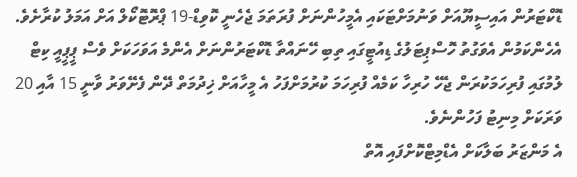ޑޮކްޓަރުން އައިސީޔޫއަށް ވަނުމަށްޓަކައި އެމީހުންނަށް ފުރަތަމަ ޖެހެނީ ކޮވިޑް-19 ޕްރޮޓޮކޯލް އަށް އަމަލު ކުރާށެވެ. އެހެންކަމުން އެވަގުތު ހޮސްޕިޓަލުގެ ޑިއުޓީގައި ތިބި ހޭނައްތާ ޑޮކްޓަރުންނަށް އެންމެ އަވަހަކަށް ވެސް ޕީޕީއީ ކިޓް ލުމުގައި ފުރިހަމަކުރަން ޖެހޭ ހުރިހާ ކަމެއް ފުރިހަމަ ކުރުމަށްފަހު އެ މީހާއަށް ޚިދުމަތް ދޭން ފެށޭވަރު ވާނީ 15 އާއި 20 ވަރަކަށް މިނިޓު ފަހުންނެވެ.
އެ މަންޒަރު ބަލާކަށް އެޑްމިޓްކޮށްފައި އޮތް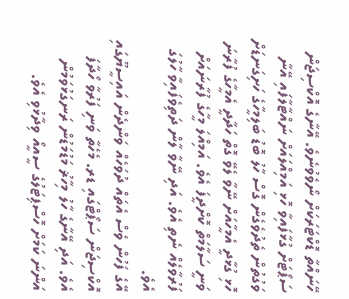ހޭނައްތާ ޑޮކްޓަރަކަށް ނޯވެވުނެވެ. އޭނާގެ އޮކްސިޖަން ސަޕޯޓަށް ގުޅާފައިވާ ހޮޅި އަމިއްލައަށް ނައްޓާލާފައި އޭނާ ވަގުތުން ތެދުވެގެން ގޮސް ހާލު ބޮޑު ބަލިމީހާގެ ހަށިގަނޑަށް ހޮޅި ގުޅާދީ އެމީހާއަށް ނޭވާ ލެވޭ ގޮތް ހަދާދީ އެމީހާގެ ފުރާނަ ވަނީ ސަލާމަތް ކޮށްދީފަ އެވެ. އަމިއްލަ މީހާގެ ފުރާނައަށް ފަރުވާލެއް ނެތި އެވެ. އަދި ނޭވާ ލާން ދަތިވެފައިވާ ހާލުގަ އެވެ.
އޭގެ ފަހުން ވެސް އެތައް ދުވަހެއް ވަންދެން އައިސީޔޫގައި އޮކްސިޖަން ސަޕޯޓްގައި ޑރ. މެހެތާ ވަނި ފަރުވާ ހޯދާފަ އެވެ. އަދި އޭނާގެ ހާލު މިހާޜު މަޑުމަޑުން ރަނގަޅުވަމުން އަންނަ ކަމަށް ހޮސްޕިޓަލުގެ ސީއީއޯ ވިދާޅުވި އެވެ.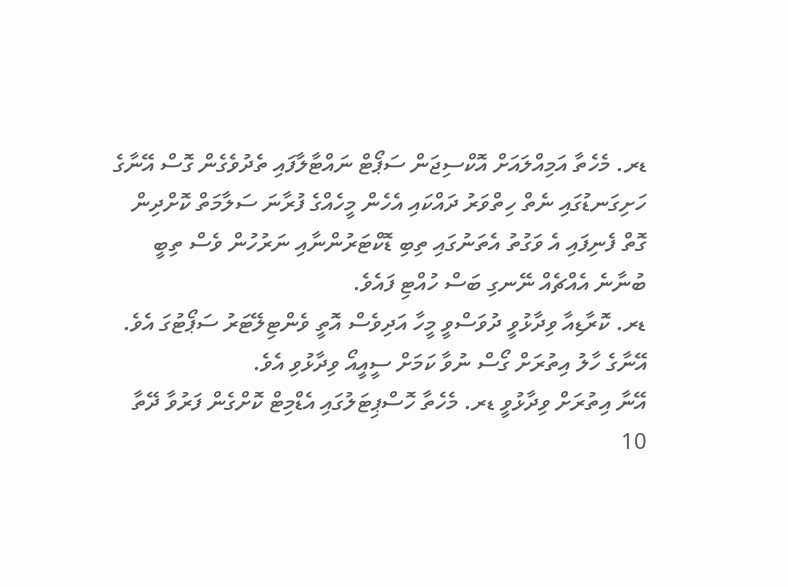ޑރ. މެހެތާ އަމިއްލައަށް އޮކްސިޖަން ސަޕޯޓް ނައްޓާލާފައި ތެދުވެގެން ގޮސް އޭނާގެ ހަށިގަނޑުގައި ނެތް ހިތްވަރު ދައްކައި އެހެން މީހެއްގެ ފުރާނަ ސަލާމަތް ކޮށްދިން ގޮތް ފެނިފައި އެ ވަގުތު އެތަނުގައި ތިބި ޑޮކްޓަރުންނާއި ނަރުހުން ވެސް ތިބީ ބުނާނެ އެއްޗެއް ނޭނގި ބަސް ހުއްޓި ފައެވެ.
ޑރ. ކޮރާޑިއާ ވިދާޅުވީ ދުވަސްވީ މީހާ އަދިވެސް އޮތީ ވެންޓިލޭޓަރު ސަޕޯޓުގަ އެވެ. އޭނާގެ ހާލު އިތުރަށް ގޯސް ނުވާ ކަމަށް ސީއީއޯ ވިދާޅުވި އެވެ.
އޭނާ އިތުރަށް ވިދާޅުވީ ޑރ. މެހެތާ ހޮސްޕިޓަލުގައި އެޑްމިޓް ކޮށްގެން ފަރުވާ ދޭތާ 10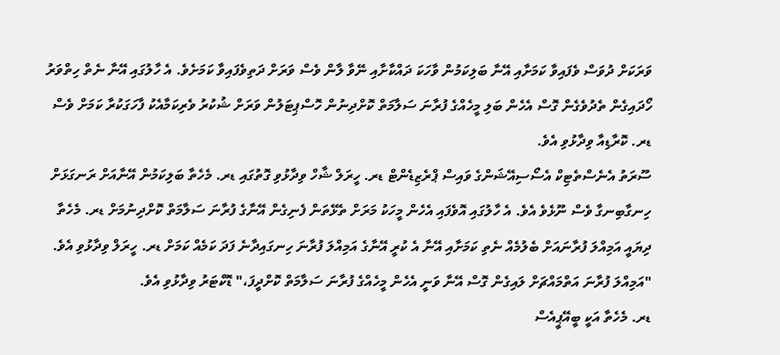ވަރަކަށް ދުވަސް ވެފައިވާ ކަމަށާއި އޭނާ ބަލިކަމުން ވާހަކަ ދައްކާށާއި ނޭވާ ލާން ވެސް ވަރަށް ދަތިވެފައިވާ ކަމަށެވެ. އެ ހާލުގައި އޭނާ ނެތް ހިތްވަރު ހޯދައިގެން ތެދުވެގެން ގޮސް އެހެން ބަލި މީހެއްގެ ފުރާނަ ސަލާމަތް ކޮށްދިނުން ހޮސްޕިޓަލުން ވަރަށް ޝުކުރު ވެރިކަމާއެކު ފާހަގަކުރާ ކަމަށް ވެސް ޑރ. ކޮރާޑިއާ ވިދާޅުވި އެވެ.
ސޫރަތު އެނެސްތެޓިކް އެސޯސިއޭޝަންގެ ވައިސް ޕްރެޒިޑެންޓް ޑރ. ހީރަލް ޝާހް ވިދާޅުވި ގޮތުގައި ޑރ. މެހެތާ ބަލިކަމުން އޭނާއަށް ރަނގަޅަށް ހިނގާބިނގާ ވެސް ނޫޅެވެ އެވެ. އެ ހާލުގައި އޮވެފައި އެހެން މީހަކު މަރަށް ތެޅޭތަން ފެނިގެން އޭނާގެ ފުރާނަ ސަލާމަތް ކޮށްދިނުމަށް ޑރ. މެހެތާ ދިޔައީ އަމިއްލަ ފުރާނައަށް ބެލުމެއް ނެތި ކަމަށާއި އޭނާ އެ ކުރީ އޭނާގެ އަމިއްލަ ފުރާނަ ހިނގައިދާނެ ފަދަ ކަމެއް ކަމަށް ޑރ. ހީރަލް ވިދާޅުވި އެވެ.
"އަމިއްލަ ފުރާނަ އަތްމައްޗަށް ލައިގެން ގޮސް އޭނާ ވަނީ އެހެން މީހެއްގެ ފުރާނަ ސަލާމަތް ކޮށްދީފަ،" ޑޮކްޓަރު ވިދާޅުވި އެވެ.
ޑރ. މެހެތާ އަކީ ބީއޭޕީއެސް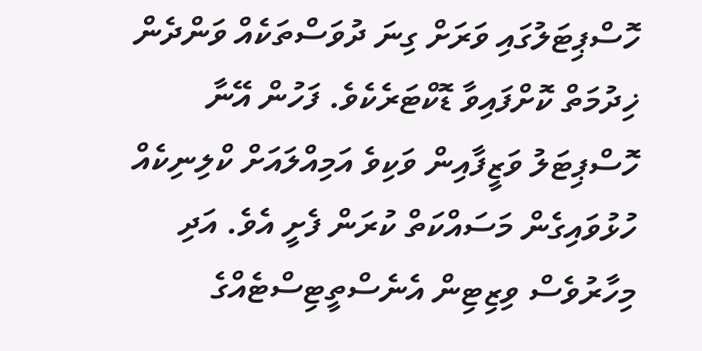ހޮސްޕިޓަލުގައި ވަރަށް ގިނަ ދުވަސްތަކެއް ވަންދެން ޚިދުމަތް ކޮށްފައިވާ ޑޮކްޓަރެކެވެ. ފަހުން އޭނާ ހޮސްޕިޓަލު ވަޒީފާއިން ވަކިވެ އަމިއްލައަށް ކްލިނިކެއް ހުޅުވައިގެން މަސައްކަތް ކުރަން ފެށީ އެވެ. އަދި މިހާރުވެސް ވިޒިޓިން އެނެސްތީޓިސްޓެއްގެ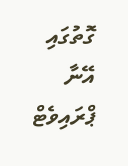ގޮތުގައި އޭނާ ޕްރައިވެޓް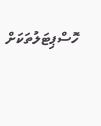ހޮސްޕިޓަލުތަކަށް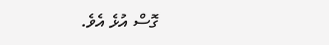ގޮސް އުޅެ އެވެ.